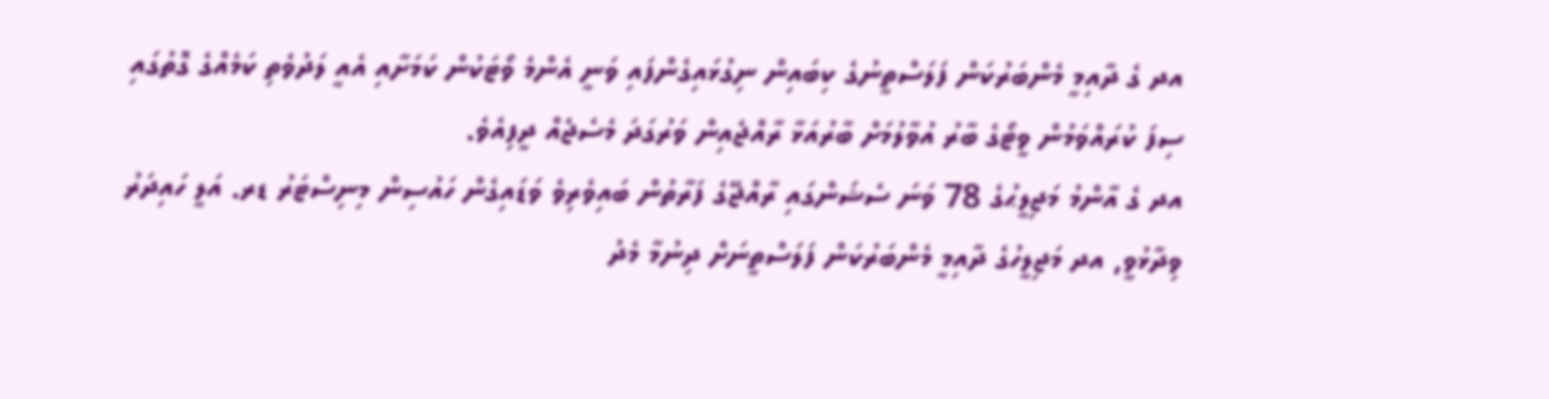އދ ގެ ދާއިމީ މެންބަރުކަން ފަލަސްތީނުގެ ކިބައިން ނިގުޅައިގެންފައި ވަނީ އެންމެ ވޯޓަކުން ކަމަށާއި އެއީ ލަދުވެތި ކަމެއްގެ ގޮތުގައި ސިފަ ކުރައްވަމުން ވީޓޯގެ ބާރު އުވާލުމަށް ބާރުއަޅާ ރާއްޖެއިން ވަރުގަދަ މެސެޖެއް ދީފިއެވެ.
އދ ގެ އާންމު މަޖިލީޙުގެ 78 ވަނަ ސެޝަންގައި ރާއްޖޭގެ ފަރާތުން ބައިވެރިވެ ވަޑައިގެން ހައުސިން މިނިސްޓަރު ޑރ. އަލީ ހައިދަރު ވިދާޅުވީ, އދ މަޖިލީހުގެ ދާއިމީ މެންބަރުކަން ފަލަސްތީނަށް ދިނުމާ މެދު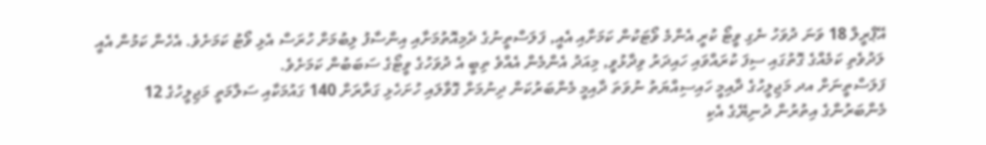އޭޕްރީލް 18 ވަނަ ދުވަހު ނެގި ވީޓޯ ކުރީ އެންމެ ވޯޓަކުން ކަމަށާއި އެއީ, ފަލަސްތީނުގެ ދެމިއޮތުމަށާއި އިންސާފު ލިބުމަށް ހުރަސް އެޅި ވޯޓު ކަމަށެވެ. އެހެން ކަމުން އެއީ ލަދުވެތި ކަމެއްގެ ގޮތުގައި ސިފަ ކުރައްވައި ހައިދަރު ވިދާޅުވީ, މިއަދު އެންމެން އެއްވެ ތިބީ އެ ދުވަހުގެ ވީޓޯގެ ސަބަބުން ކަމަށެވެ.
ފަލަސްތީނަށް އދ މަޖިލީހުގެ ދާއިމީ ހައިސިއްޔަތު ނުވަތަ ދާއިމީ މެންބަރުކަން ދިނުމަށް ގޮވާލައި ހުށަހެޅި ގަރާރަށް 140 ގައުމަކާއި ސަލާމަތީ މަޖިލީހުގެ 12 މެންބަރުންގެ އިތުރުން ދުނިޔޭގެ އެކި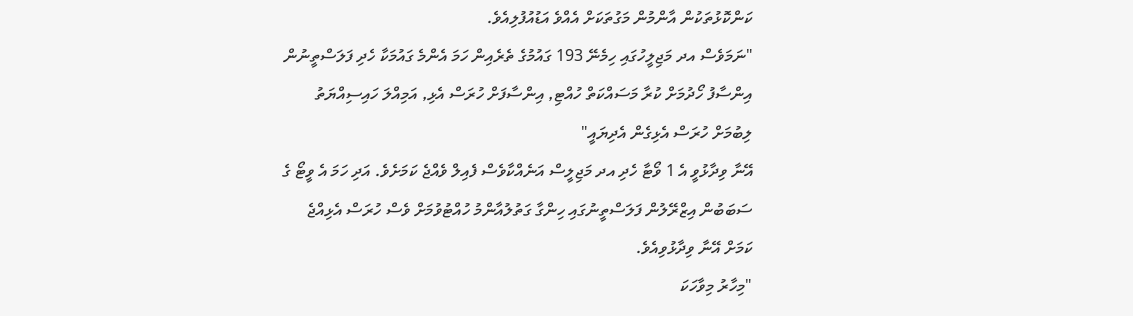ކަންކޮޅުތަކުން އާންމުން މަގުތަކަށް އެއްވެ އަޑުއުފުލިއެވެ.
"ނަމަވެސް އދ މަޖިލީހުގައި ހިމެނޭ 193 ގައުމުގެ ތެރެއިން ހަމަ އެންމެ ގައުމަކާ ހެދި ފަލަސްތީނުން އިންސާފު ހޯދުމަށް ކުރާ މަސައްކަތް ހުއްޓި, އިންސާފަށް ހުރަސް އެޅި, އަމިއްލަ ހައިސިއްޔަތު ލިބުމަށް ހުރަސް އެޅިގެން އެދިޔައީ"
އޭނާ ވިދާޅުވީ އެ 1 ވޯޓާ ހެދި އދ މަޖިލީސް އަނެއްކާވެސް ފެއިލް ވެއްޖެ ކަމަށެވެ. އަދި ހަމަ އެ ވީޓޯ ގެ ސަބަބުން އިޒްރޭލުން ފަލަސްތީނުގައި ހިންގާ ގަތުލުއާންމު ހުއްޓުވުމަށް ވެސް ހުރަސް އެޅިއްޖެ ކަމަށް އޭނާ ވިދާޅުވިއެވެ.
"މިހާރު މިވާހަކަ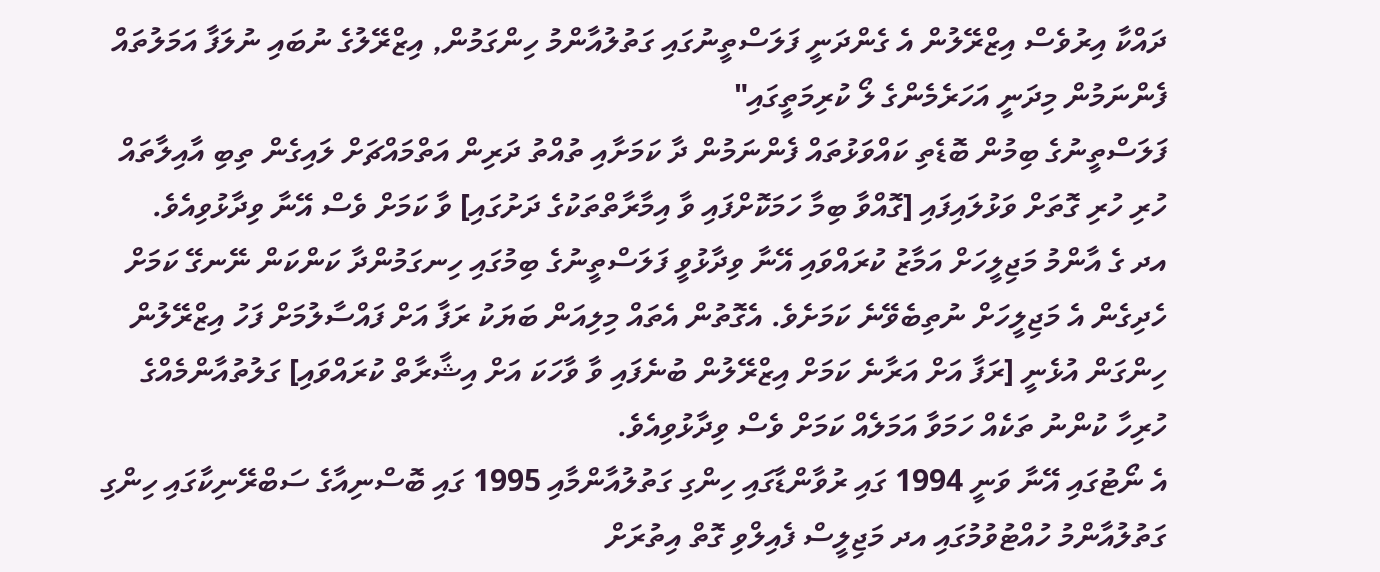ދައްކާ އިރުވެސް އިޒްރޭލުން އެ ގެންދަނީ ފަލަސްތީނުގައި ގަތުލުއާންމު ހިންގަމުން, އިޒްރޭލުގެ ނުބައި ނުލަފާ އަމަލުތައް ފެންނަމުން މިދަނީ އަހަރެމެންގެ ލޯ ކުރިމަތީގައި"
ފަލަސްތީނުގެ ބިމުން ބޮޑެތި ކައްވަޅުތައް ފެންނަމުން ދާ ކަމަށާއި ތުއްތު ދަރިން އަތްމައްޗަށް ލައިގެން ތިބި އާއިލާތައް ހުރި ހުރި ގޮތަށް ވަޅުލައިފައި [ގޮއްވާ ބިމާ ހަމަކޮށްފައި ވާ އިމާރާތްތަކުގެ ދަށުގައި] ވާ ކަމަށް ވެސް އޭނާ ވިދާޅުވިއެވެ.
އދ ގެ އާންމު މަޖިލީހަށް އަމާޒު ކުރައްވައި އޭނާ ވިދާޅުވީ ފަލަސްތީނުގެ ބިމުގައި ހިނގަމުންދާ ކަންކަން ނޭނގޭ ކަމަށް ހެދިގެން އެ މަޖިލީހަށް ނުތިބެވޭނެ ކަމަށެވެ. އެގޮތުން އެތައް މިލިއަން ބަޔަކު ރަފާ އަށް ފައްސާލުމަށް ފަހު އިޒްރޭލުން ހިންގަން އުޅެނީ [ރަފާ އަށް އަރާނެ ކަމަށް އިޒްރޭލުން ބުނެފައި ވާ ވާހަކަ އަށް އިޝާރާތް ކުރައްވައި] ގަލުތުއާންމެއްގެ ހުރިހާ ކުންނު ތަކެއް ހަމަވާ އަމަލެއް ކަމަށް ވެސް ވިދާޅުވިއެވެ.
އެ ނޯޓުގައި އޭނާ ވަނީ 1994 ގައި ރުވާންޑާގައި ހިންގި ގަތުލުއާންމާއި 1995 ގައި ބޮސްނިއާގެ ސަބްރޭނިކާގައި ހިންގި ގަތުލުއާންމު ހުއްޓުވުމުގައި އދ މަޖިލީސް ފެއިލްވި ގޮތް އިތުރަށް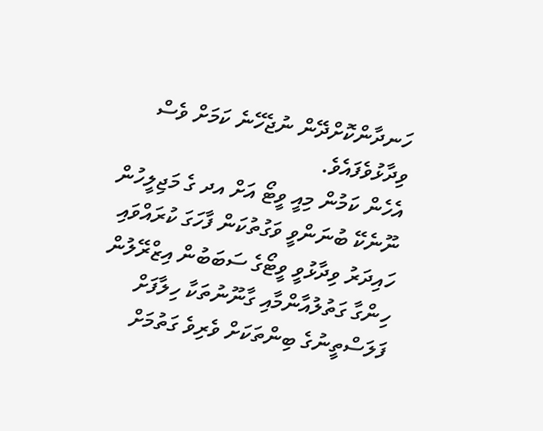ހަނދާންކޮށްދޭން ނުޖެހޭނެ ކަމަށް ވެސް ވިދާޅުވެފައެވެ.
އެހެން ކަމުން މިއީ ވީޓޯ އަށް އދ ގެ މަޖިލީހުން ނޫނެކޭ ބުނަންވީ ވަގުތުކަން ފާހަގަ ކުރައްވައި ހައިދަރު ވިދާޅުވީ ވީޓޯގެ ސަބަބުން އިޒްރޭލުން ހިންގާ ގަތުލުއާންމާއި ގާނޫނުތަކާ ހިލާފަށް ފަލަސްތީނުގެ ބިންތަކަށް ވެރިވެ ގަތުމަށް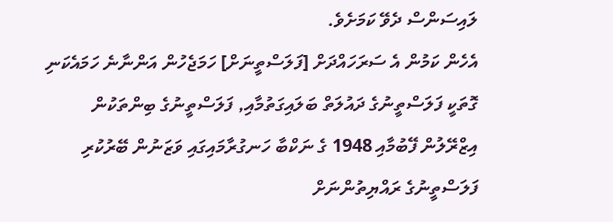ލައިސަންސް ދެވޭ ކަމަށެވެ.
އެހެން ކަމުން އެ ސަރަހައްދަށް [ފަލަސްތީނަށް] ހަމަޖެހުން އަންނާނެ ހަމައެކަނި ގޮތަކީ ފަލަސްތީނުގެ ދައުލަތް ބަލައިގަތުމާއި, ފަލަސްތީނުގެ ބިންތަކުން އިޒްރޭލުން ފޭބުމާއި 1948 ގެ ނަކްބާ ހަނގުރާމައިގައި ވަޒަނުން ބޭރުކުރި ފަލަސްތީނުގެ ރައްޔިތުންނަށް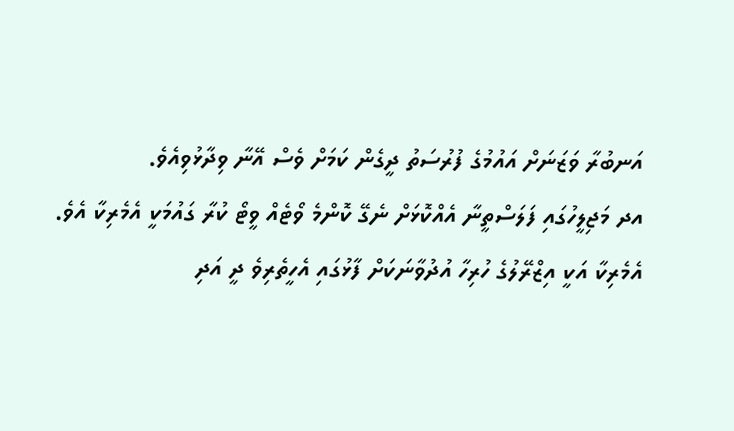އަނބުރާ ވަޒަނަށް އައުމުގެ ފުރުސަތު ދީގެން ކަމަށް ވެސް އޭނާ ވިދާޅުވިއެވެ.
އދ މަޖިލީހުގައި ފަލަސްތީނާ އެއްކޮޅަށް ނެގޭ ކޮންމެ ވޯޓެއް ވީޓޯ ކުރާ ގައުމަކީ އެމެރިކާ އެވެ. އެމެރިކާ އަކީ އިޒްރޭލުގެ ހުރިހާ އުދުވާނަކަށް ފާޅުގައި އެހީތެރިވެ ދީ އަދި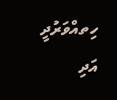ހިތއްވަރުދީ އަދި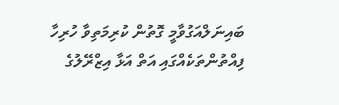ބައިނަލްއަގުވާމީ ގޮތުން ކުރިމަތިވާ ހުރިހާ ފިއްތުންތަކެއްގައި އަތް އަޅާ އިޒްރޭލުގެ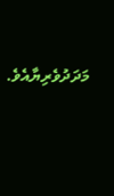މަދަދުވެރިޔާއެވެ.